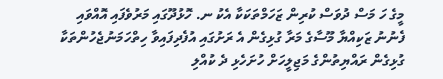މީގެ ހަ މަސް ދުވަސް ކުރިން ޒަހަމްތަކަކާ އެކު ނ. ހޮޅުދޫގައި މަރުވެފައި އޮއްވައި ފެނުނު ޒަކިއްޔާ މޫސާގެ މަރާ ގުޅިގެން އެ ރަށުގައި އުފެދިފައިވާ ހިތްހަމަނުޖެހުންތަކާ ގުޅިގެން ރައްޔިތުންގެ މަޖިލީހަށް ހުށަހެޅި ދެ ކުއްލި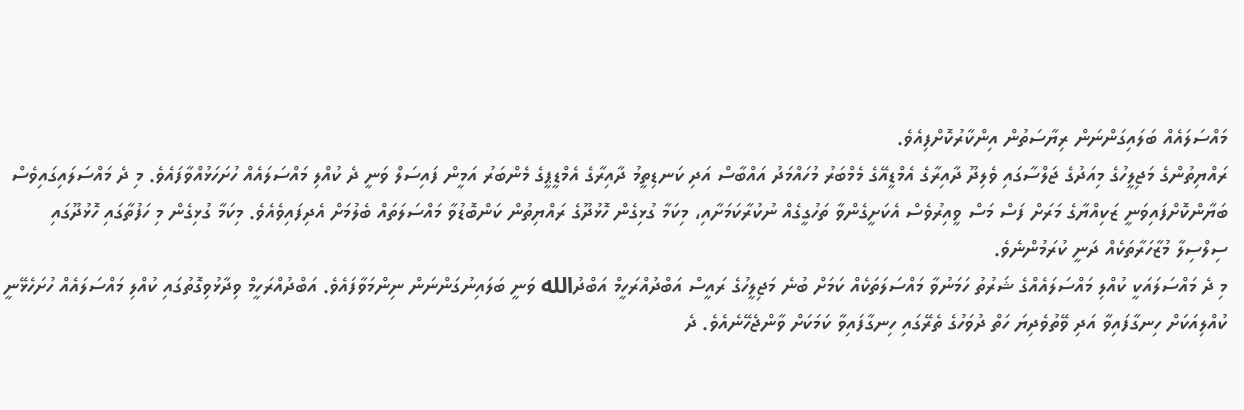މައްސަލައެއް ބަލައިގަންނަން ރިޔާސަތުން އިންކާރުކޮށްފިއެވެ.
ރައްޔިތުންގެ މަޖިލީހުގެ މިއަދުގެ ޖަލްސާގައި ވެލިދޫ ދާއިރާގެ އެމްޑީއޭގެ މެމްބަރު މުހައްމަދު އައްބާސް އަދި ކަނޑިތީމު ދާއިރާގެ އެމްޑީޕީގެ މެންބަރު އަމީން ފައިސަލް ވަނީ ދެ ކުއްލި މައްސަލައެއް ހުށަހަޅުއްވާފައެވެ. މި ދެ މައްސަލައިގައިވެސް ބަޔާންކޮށްފައިވަނީ ޒަކިއްޔާގެ މަރަށް ފަސް މަސް ވީއިރުވެސް އެކަށީގެންވާ ތަހުގީގެއް ނުކުރާކަމަށާއި، މިކަމާ ގުޅިގެން ހޮޅުދޫގެ ރައްޔިތުން ކަންބޮޑުވާ މައްސަލަތައް ބެލުމަށް އެދިފައިވެއެވެ. މިކަމާ ގުޅިގެން މި ހަފުތާގައި ހޮޅުދޫގައި ސިލްސިލާ މުޒާހަރާތަކެއް ދަނީ ކުރަމުންނެވެ.
މި ދެ މައްސަލައަކީ ކުއްލި މައްސަލައެއްގެ ޝަރުތު ހަމަނުވާ މައްސަލަތަކެއް ކަމަށް ބުނެ މަޖިލީހުގެ ރައީސް އަބްދުއްރަހީމް އަބްދުالله ވަނީ ބަލައިނުގަންނަން ނިންމަވާފައެވެ. އަބްދުއްރަހީމް ވިދާޅުވިގޮތުގައި ކުއްލި މައްސަލައެއް ހުށަހެޅޭނީ ކުއްލިއަކަށް ހިނގާފައިވާ އަދި ވޭތުވެދިޔަ ހަތް ދުވަހުގެ ތެރޭގައި ހިނގާފައިވާ ކަމަކަށް ވާންޖެހޭނެއެވެ. ދެ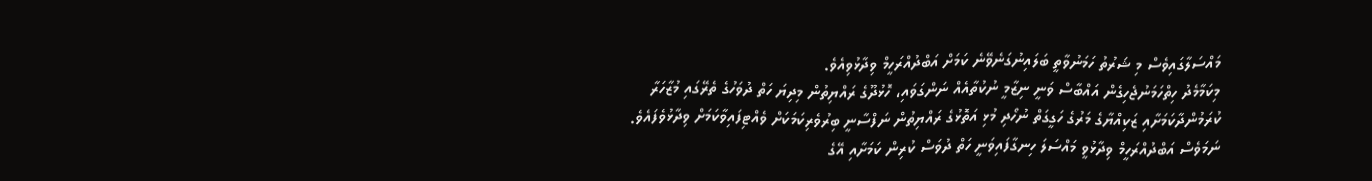މައްސަލާގައިވެސް މި ޝަރުތު ހަމަނުވާތީ ބަލައިނުގަނެވޭނެ ކަމަށް އަބްދުއްރަހީމް ވިދާޅުވިއެވެ.
މިކަމާމެދު ހިތްހަމަނުޖެހިގެން އައްބާސް ވަނީ ނިޒާމީ ނުކުތާއެއް ނަންގަވައި، ހޮޅުދޫގެ ރައްޔިތުން މިދިޔަ ހަތް ދުވަހުގެ ތެރޭގައި މުޒާހަރާ ކުރަމުންދާކަމަށާއި ޒަކިއްޔާގެ މަރުގެ ހަގީގަތް ނުހޯދި މުޅި އަތޮޅުގެ ރައްޔިތުން ނަފްސާނީ ބިރުވެރިކަމަކަށް ވެއްޓިފައިވާކަމަށް ވިދާޅުވެފައެވެ. ނަމަވެސް އަބްދުއްރަހީމް ވިދާޅުވީ މައްސަލަ ހިނގާފައިވަނީ ހަތް ދުވަސް ކުރިން ކަމަށާއި އޭގެ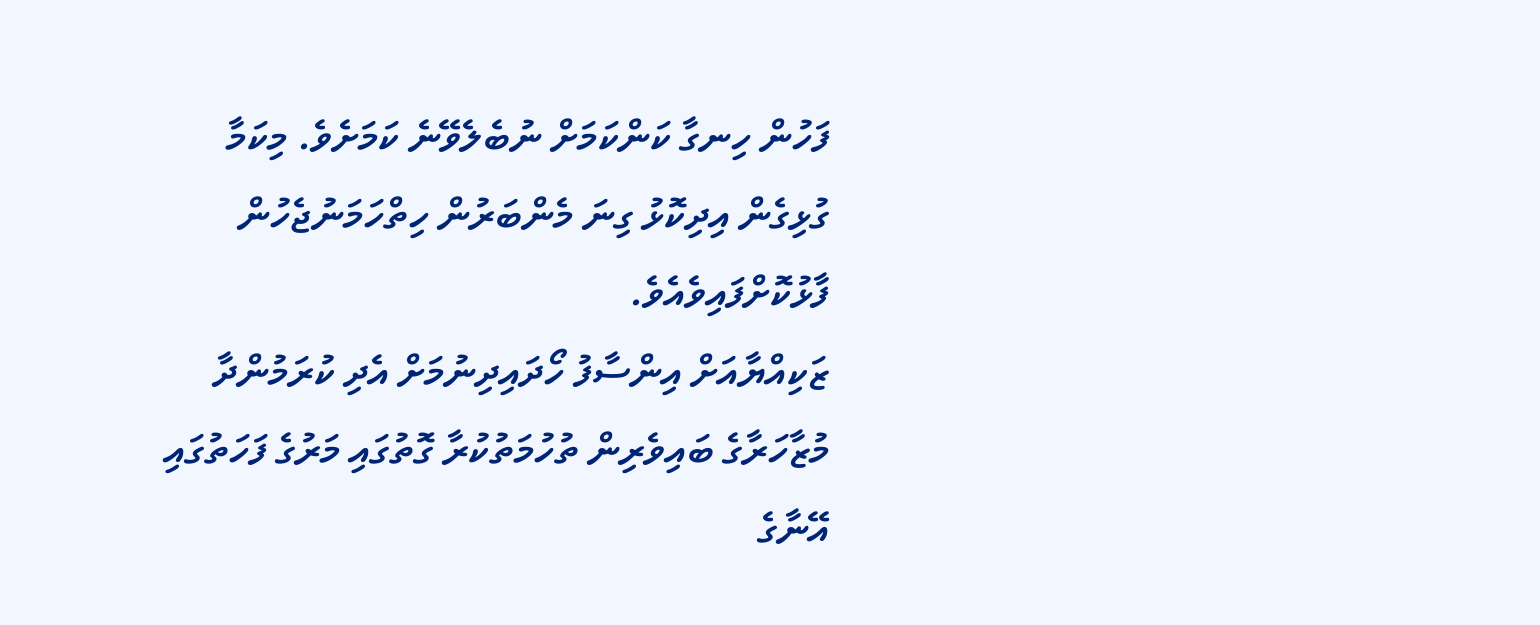ފަހުން ހިނގާ ކަންކަމަށް ނުބެލެވޭނެ ކަމަށެވެ. މިކަމާ ގުޅިގެން އިދިކޮޅު ގިނަ މެންބަރުން ހިތްހަމަނުޖެހުން ފާޅުކޮށްފައިވެއެވެ.
ޒަކިއްޔާއަށް އިންސާފު ހޯދައިދިނުމަށް އެދި ކުރަމުންދާ މުޒާހަރާގެ ބައިވެރިން ތުހުމަތުކުރާ ގޮތުގައި މަރުގެ ފަހަތުގައި އޭނާގެ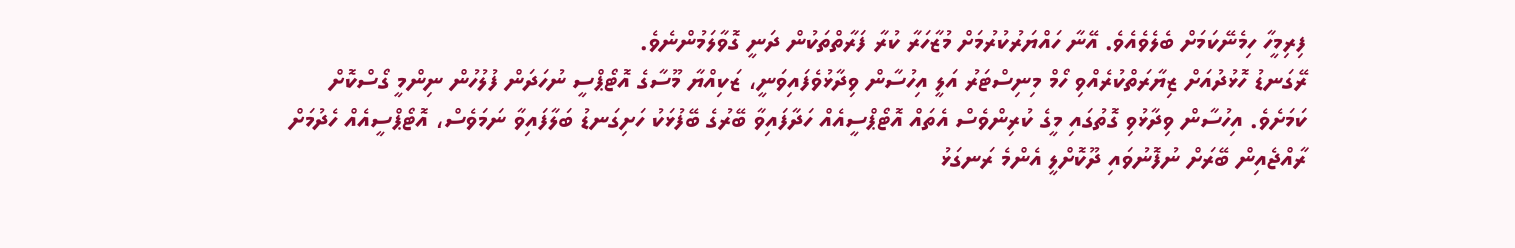ފިރިމީހާ ހިމެނޭކަމަށް ބެލެވެއެވެ. އޭނާ ހައްޔަރުކުރުމަށް މުޒާހަރާ ކުރާ ފަރާތްތަކުން ދަނީ ގޮވާލަމުންނެވެ.
ރޭގަނޑު ހޮޅުދުއަށް ޒިޔާރަތްކުރެއްވި ހޯމް މިނިސްޓަރު އަލީ އިހުސާން ވިދާޅުވެފައިވަނީ، ޒަކިއްޔާ މޫސާގެ އޮޓޯޕްސީ ނުހަދަން ފުލުހުން ނިންމީ ގޯސްކޮށް ކަމަށެވެ. އިހުސާން ވިދާޅުވި ގޮތުގައި މީގެ ކުރިންވެސް އެތައް އޮޓޯޕްސީއެއް ހަދާފައިވާ ބޭރުގެ ބޭފުޅަކު ހަށިގަނޑު ބަލާފައިވާ ނަމަވެސް، އޮޓޯޕްސީއެއް ހެދުމަށް ރާއްޖެއިން ބޭރަށް ނުފޮނުވައި ދޫކޮށްލީ އެންމެ ރަނގަޅު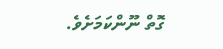ގޮތް ނޫންކަމަށެވެ.